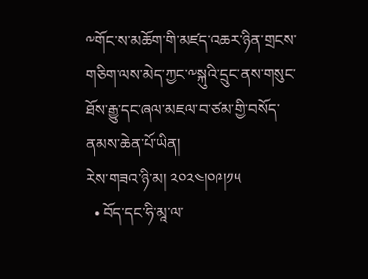༸གོང་ས་མཆོག་གི་མཛད་འཆར་ཉིན་གྲངས་གཅིག་ལས་མེད་ཀྱང་༸སྐུའི་དྲུང་ནས་གསུང་ཐོས་རྒྱུ་དང་ཞལ་མཇལ་བ་ཙམ་གྱི་བསོད་ནམས་ཆེན་པོ་ཡིན།
རེས་གཟའ་ཉི་མ། ༢༠༢༤།༠༩།༡༥
  • བོད་དང་ཧི་མཱ་ལ་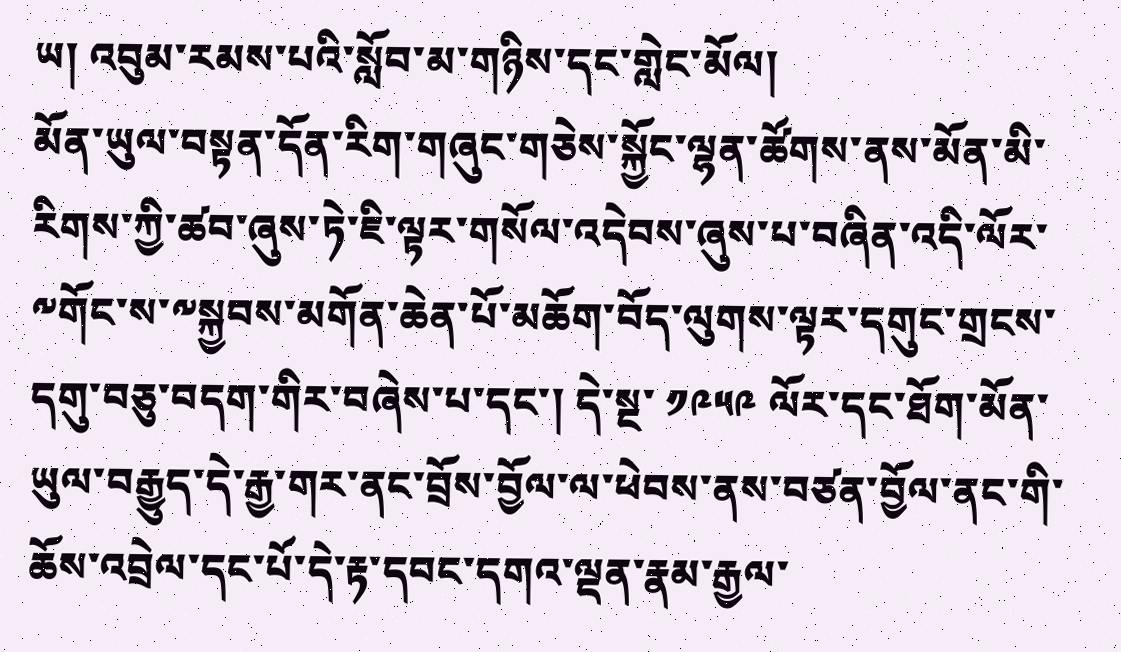ཡ། འབུམ་རམས་པའི་སློབ་མ་གཉིས་དང་གླེང་མོལ།
མོན་ཡུལ་བསྟན་དོན་རིག་གཞུང་གཅེས་སྐྱོང་ལྷན་ཚོགས་ནས་མོན་མི་རིགས་ཀྱི་ཚབ་ཞུས་ཏེ་ཇི་ལྟར་གསོལ་འདེབས་ཞུས་པ་བཞིན་འདི་ལོར་༸གོང་ས་༸སྐྱབས་མགོན་ཆེན་པོ་མཆོག་བོད་ལུགས་ལྟར་དགུང་གྲངས་དགུ་བཅུ་བདག་གིར་བཞེས་པ་དང་། དེ་སྔ་ ༡༩༥༩ ལོར་དང་ཐོག་མོན་ཡུལ་བརྒྱུད་དེ་རྒྱ་གར་ནང་བྲོས་བྱོལ་ལ་ཕེབས་ནས་བཙན་བྱོལ་ནང་གི་ཆོས་འབྲེལ་དང་པོ་དེ་རྟ་དབང་དགའ་ལྡན་རྣམ་རྒྱལ་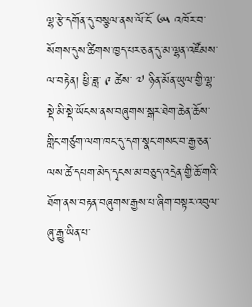ལྷ་རྩེ་དགོན་དུ་བསྩལ་ནས་ལོ་ངོ་ ༦༥ འཁོར་བ་སོགས་དུས་ཚིགས་ཁྱད་པར་ཅན་དུ་མ་ལྷན་འཛོམས་ལ་བརྟེན། ཕྱི་ཟླ་ ༩ ཚེས་ ༧ ཉིན་མོན་ཡུལ་གྱི་ལྷ་སྡེ་མི་སྡེ་ཡོངས་ནས་བཞུགས་སྒར་ཐེག་ཆེན་ཆོས་གླིང་གཙུག་ལག་ཁང་དུ་དག་སྣང་གསང་བ་རྒྱ་ཅན་ལས་ཚེ་དཔག་མེད་དྭངས་མ་བཅུད་འདྲེན་གྱི་ཆོ་གའི་ཐོག་ནས་བརྟན་བཞུགས་རྒྱས་པ་ཞིག་བསྟར་འབུལ་ཞུ་རྒྱུ་ཡིན་པ་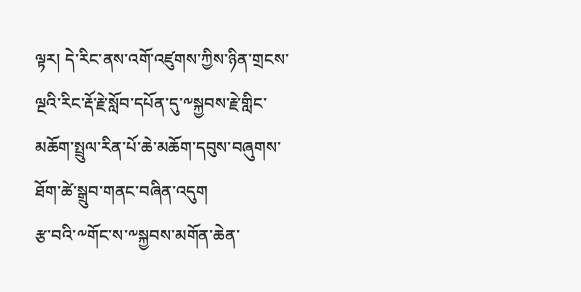ལྟར། དེ་རིང་ནས་འགོ་འཛུགས་ཀྱིས་ཉིན་གྲངས་ལྔའི་རིང་རྡོ་རྗེ་སློབ་དཔོན་དུ་༸སྐྱབས་རྗེ་གླིང་མཆོག་སྤྲུལ་རིན་པོ་ཆེ་མཆོག་དབུས་བཞུགས་ཐོག་ཚེ་སྒྲུབ་གནང་བཞིན་འདུག
རྩ་བའི་༸གོང་ས་༸སྐྱབས་མགོན་ཆེན་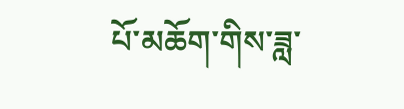པོ་མཆོག་གིས་ཟླ་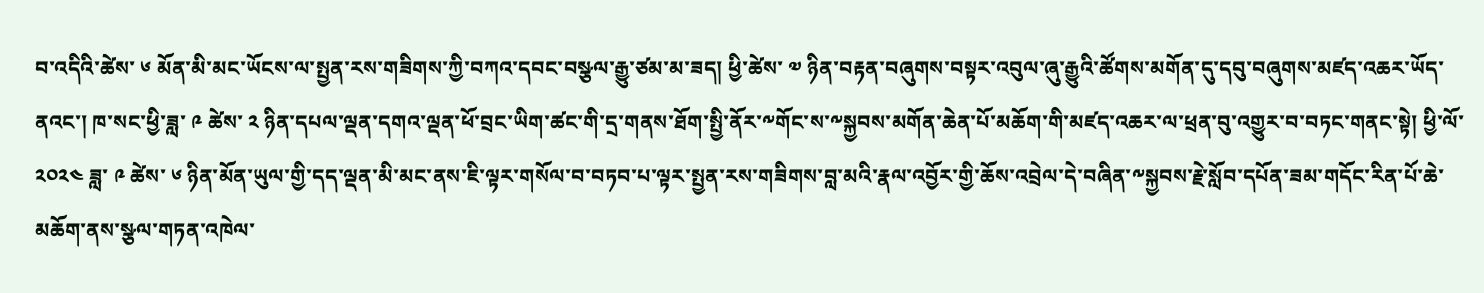བ་འདིའི་ཚེས་ ༦ མོན་མི་མང་ཡོངས་ལ་སྤྱན་རས་གཟིགས་ཀྱི་བཀའ་དབང་བསྩལ་རྒྱུ་ཙམ་མ་ཟད། ཕྱི་ཚེས་ ༧ ཉིན་བརྟན་བཞུགས་བསྟར་འབུལ་ཞུ་རྒྱུའི་ཚོགས་མགོན་དུ་དབུ་བཞུགས་མཛད་འཆར་ཡོད་ནའང་། ཁ་སང་ཕྱི་ཟླ་ ༩ ཚེས་ ༢ ཉིན་དཔལ་ལྡན་དགའ་ལྡན་ཕོ་བྲང་ཡིག་ཚང་གི་དྲ་གནས་ཐོག་སྤྱི་ནོར་༸གོང་ས་༸སྐྱབས་མགོན་ཆེན་པོ་མཆོག་གི་མཛད་འཆར་ལ་ཕྲན་བུ་འགྱུར་བ་བཏང་གནང་སྟེ། ཕྱི་ལོ་ ༢༠༢༤ ཟླ་ ༩ ཚེས་ ༦ ཉིན་མོན་ཡུལ་གྱི་དད་ལྡན་མི་མང་ནས་ཇི་ལྟར་གསོལ་བ་བཏབ་པ་ལྟར་སྤྱན་རས་གཟིགས་བླ་མའི་རྣལ་འབྱོར་གྱི་ཆོས་འབྲེལ་དེ་བཞིན་༸སྐྱབས་རྗེ་སློབ་དཔོན་ཟམ་གདོང་རིན་པོ་ཆེ་མཆོག་ནས་སྩལ་གཏན་འཁེལ་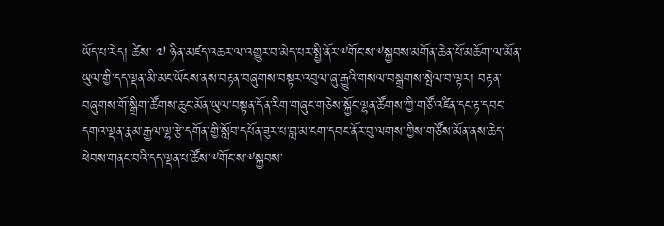ཡོད་པ་རེད། ཚེས་ ༧ ཉིན་མཛད་འཆར་ལ་འགྱུར་བ་མེད་པར་སྤྱི་ནོར་༸གོང་ས་༸སྐྱབས་མགོན་ཆེན་པོ་མཆོག་ལ་མོན་ཡུལ་གྱི་དད་ལྡན་མི་མང་ཡོངས་ནས་བརྟན་བཞུགས་བསྟར་འབུལ་ཞུ་རྒྱུའི་གསལ་བསྒྲགས་སྤེལ་བ་ལྟར། བརྟན་བཞུགས་གོ་སྒྲིག་ཚོགས་ཆུང་མོན་ཡུལ་བསྟན་དོན་རིག་གཞུང་གཅེས་སྐྱོང་ལྷན་ཚོགས་ཀྱི་གཙོ་འཛིན་དང་རྟ་དབང་དགའ་ལྡན་རྣམ་རྒྱལ་ལྷ་རྩེ་དགོན་གྱི་སློབ་དཔོན་ཟུར་པ་བླ་མ་ངག་དབང་ནོར་བུ་ལགས་ཀྱིས་གཙོས་མོན་ནས་ཆེད་ཕེབས་གནང་བའི་དད་ལྡན་པ་ཚོས་༸གོང་ས་༸སྐྱབས་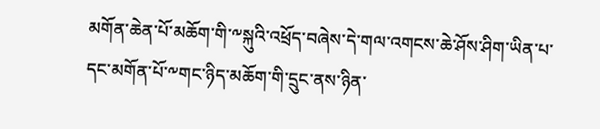མགོན་ཆེན་པོ་མཆོག་གི་༸སྐུའི་འཕྲོད་བཞེས་དེ་གལ་འགངས་ཆེ་ཤོས་ཤིག་ཡིན་པ་དང་མགོན་པོ་༸གང་ཉིད་མཆོག་གི་དྲུང་ནས་ཉིན་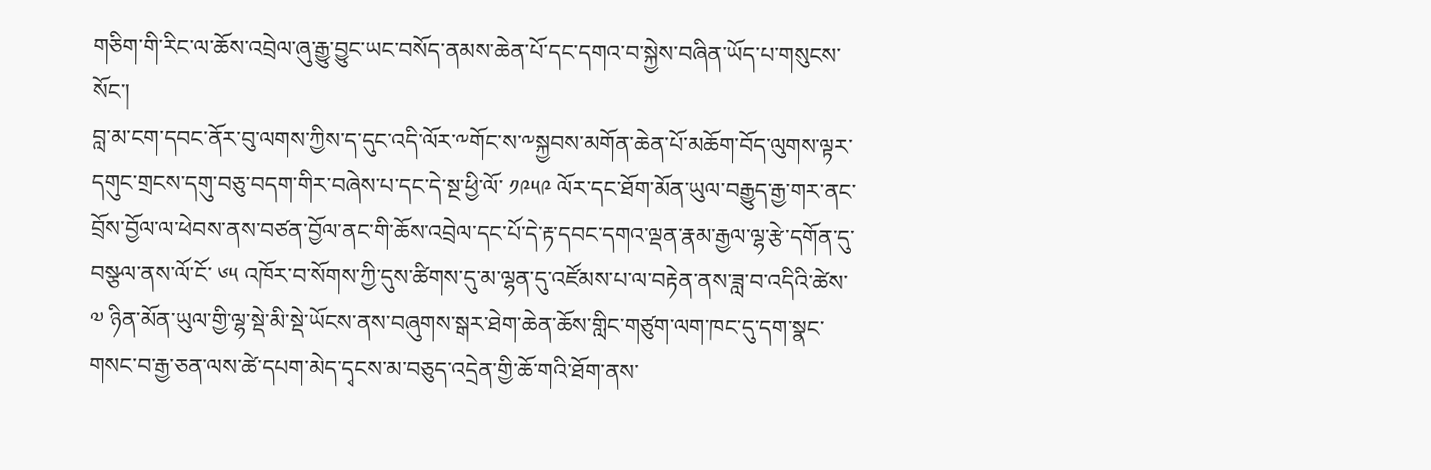གཅིག་གི་རིང་ལ་ཆོས་འབྲེལ་ཞུ་རྒྱུ་བྱུང་ཡང་བསོད་ནམས་ཆེན་པོ་དང་དགའ་བ་སྐྱེས་བཞིན་ཡོད་པ་གསུངས་སོང་།
བླ་མ་ངག་དབང་ནོར་བུ་ལགས་ཀྱིས་ད་དུང་འདི་ལོར་༸གོང་ས་༸སྐྱབས་མགོན་ཆེན་པོ་མཆོག་བོད་ལུགས་ལྟར་དགུང་གྲངས་དགུ་བཅུ་བདག་གིར་བཞེས་པ་དང་དེ་སྔ་ཕྱི་ལོ་ ༡༩༥༩ ལོར་དང་ཐོག་མོན་ཡུལ་བརྒྱུད་རྒྱ་གར་ནང་བྲོས་བྱོལ་ལ་ཕེབས་ནས་བཙན་བྱོལ་ནང་གི་ཆོས་འབྲེལ་དང་པོ་དེ་རྟ་དབང་དགའ་ལྡན་རྣམ་རྒྱལ་ལྷ་རྩེ་དགོན་དུ་བསྩལ་ནས་ལོ་ངོ་ ༦༥ འཁོར་བ་སོགས་ཀྱི་དུས་ཚིགས་དུ་མ་ལྷན་དུ་འཛོམས་པ་ལ་བརྟེན་ནས་ཟླ་བ་འདིའི་ཚེས་ ༧ ཉིན་མོན་ཡུལ་གྱི་ལྷ་སྡེ་མི་སྡེ་ཡོངས་ནས་བཞུགས་སྒར་ཐེག་ཆེན་ཆོས་གླིང་གཙུག་ལག་ཁང་དུ་དག་སྣང་གསང་བ་རྒྱ་ཅན་ལས་ཚེ་དཔག་མེད་དྭངས་མ་བཅུད་འདྲེན་གྱི་ཆོ་གའི་ཐོག་ནས་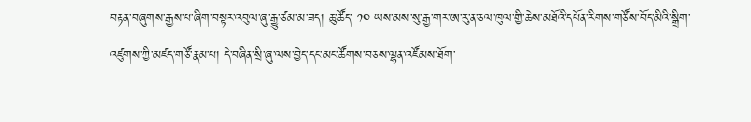བརྟན་བཞུགས་རྒྱས་པ་ཞིག་བསྟར་འབུལ་ཞུ་རྒྱུ་ཙམ་མ་ཟད། ཆུ་ཚོད་ ༡༠ ཡས་མས་སུ་རྒྱ་གར་ཨ་རུ་ན་ཅལ་ཁུལ་གྱི་ཆེས་མཐོའི་དཔོན་རིགས་གཙོས་བོད་མིའི་སྒྲིག་འཛུགས་ཀྱི་མཛད་གཙོ་རྣམ་པ། དེ་བཞིན་སྲི་ཞུ་ལས་བྱེད་དང་མང་ཚོགས་བཅས་ལྷན་འཛོམས་ཐོག་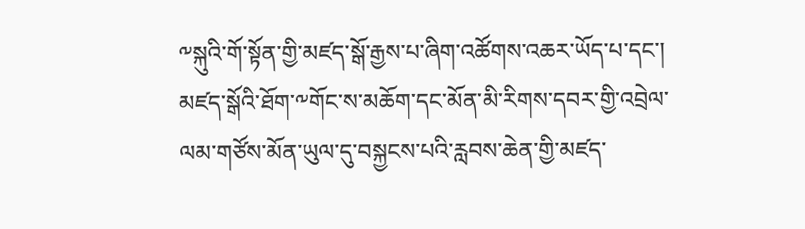༸སྐུའི་གོ་སྟོན་གྱི་མཛད་སྒོ་རྒྱས་པ་ཞིག་འཚོགས་འཆར་ཡོད་པ་དང་། མཛད་སྒོའི་ཐོག་༸གོང་ས་མཆོག་དང་མོན་མི་རིགས་དབར་གྱི་འབྲེལ་ལམ་གཙོས་མོན་ཡུལ་དུ་བསྐྱངས་པའི་རླབས་ཆེན་གྱི་མཛད་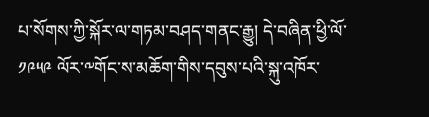པ་སོགས་ཀྱི་སྐོར་ལ་གཏམ་བཤད་གནང་རྒྱུ། དེ་བཞིན་ཕྱི་ལོ་ ༡༩༥༩ ལོར་༸གོང་ས་མཆོག་གིས་དབུས་པའི་སྐུ་འཁོར་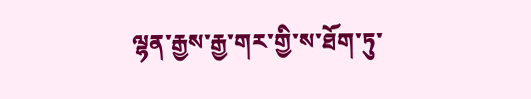ལྷན་རྒྱས་རྒྱ་གར་གྱི་ས་ཐོག་ཏུ་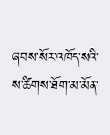ཞབས་སོར་འཁོད་སའི་ས་ཚིགས་ཐོག་མ་མོན་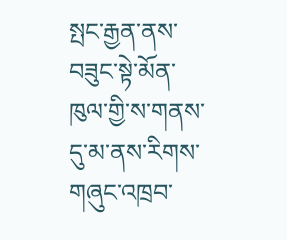སྤང་རྒྱན་ནས་བཟུང་སྟེ་མོན་ཁུལ་གྱི་ས་གནས་དུ་མ་ནས་རིགས་གཞུང་འཁྲབ་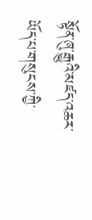སྟོན་ཞུ་རྒྱུའི་མཛད་འཆར་ཡོད་པ་གསུངས་ཀྱི་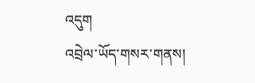འདུག
འབྲེལ་ཡོད་གསར་གནས།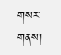གསར་གནས།